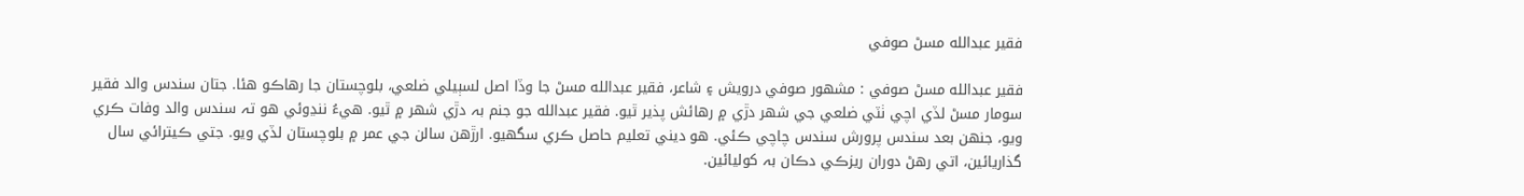فقير عبدالله مسڻ صوفي

فقير عبدالله مسڻ صوفي : مشھور صوفي درويش ۽ شاعر، فقير عبدالله مسڻ جا وڏا اصل لسٻيلي ضلعي، بلوچستان جا رهاڪو هئا. جتان سندس والد فقير سومار مسڻ لڏي اچي ٺٽي ضلعي جي شھر دڙي ۾ رهائش پذير ٿيو. فقير عبدالله جو جنم بہ دڙي شھر ۾ ٿيو. هيءُ ننڍوئي هو تہ سندس والد وفات ڪري ويو، جنهن بعد سندس پرورش سندس چاچي ڪئي. هو ديني تعليم حاصل ڪري سگهيو. ارڙهن سالن جي عمر ۾ بلوچستان لڏي ويو. جتي ڪيترائي سال گذاريائين، اتي رهڻ دوران ريزڪي دڪان بہ کوليائين.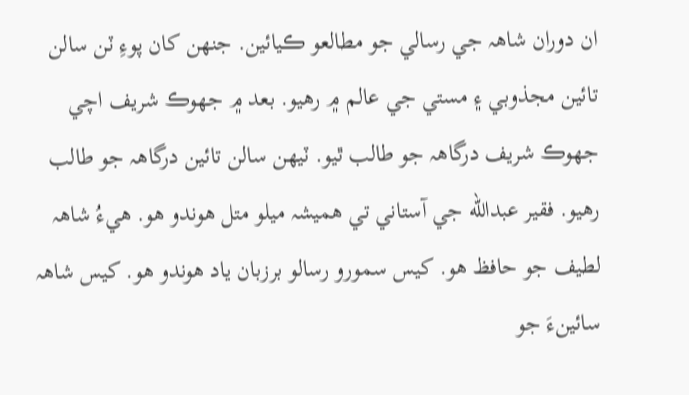ان دوران شاھہ جي رسالي جو مطالعو ڪيائين. جنهن کان پوءِ ٽن سالن تائين مجذوبي ۽ مستي جي عالم ۾ رهيو. بعد ۾ جهوڪ شريف اچي جهوڪ شريف درگاھہ جو طالب ٿيو. ٽيهن سالن تائين درگاھہ جو طالب رهيو. فقير عبدالله جي آستاني تي هميشہ ميلو متل هوندو هو. هيءُ شاھہ لطيف جو حافظ هو. کيس سمورو رسالو برزبان ياد هوندو هو. کيس شاھہ سائينءَ جو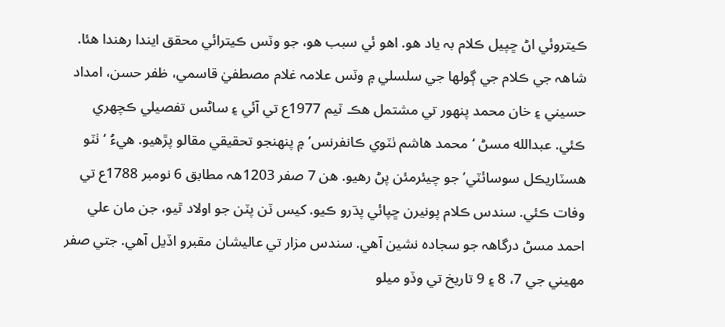ڪيتروئي اڻ ڇپيل ڪلام بہ ياد هو. اهو ئي سبب هو، جو وٽس ڪيترائي محقق ايندا رهندا هئا. شاھہ جي ڪلام جي ڳولها جي سلسلي ۾ وٽس علامہ غلام مصطفيٰ قاسمي، ظفر حسن، امداد حسيني ۽ خان محمد پنهور تي مشتمل هڪ ٽيم 1977ع تي آئي ۽ ساڻس تفصيلي ڪچهري ڪئي. عبدالله مسڻ ‘محمد هاشم ٺٽوي ڪانفرنس’ ۾ پنهنجو تحقيقي مقالو پڙهيو. هيءُ ‘ٺٽو هسٽاريڪل سوسائٽي’ جو چيئرمئن پڻ رهيو. هن 7 صفر 1203ھہ مطابق 6 نومبر 1788ع تي وفات ڪئي. سندس ڪلام پونيرن ڇپائي پڌرو ڪيو. کيس ٽن پٽن جو اولاد ٿيو، جن مان علي احمد مسڻ درگاھہ جو سجادہ نشين آهي. سندس مزار تي عاليشان مقبرو اڏيل آهي. جتي صفر مهيني جي 7، 8 ۽ 9 تاريخ تي وڏو ميلو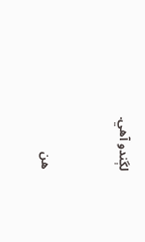لڳندو آهي.


هن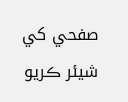صفحي کي شيئر ڪريو